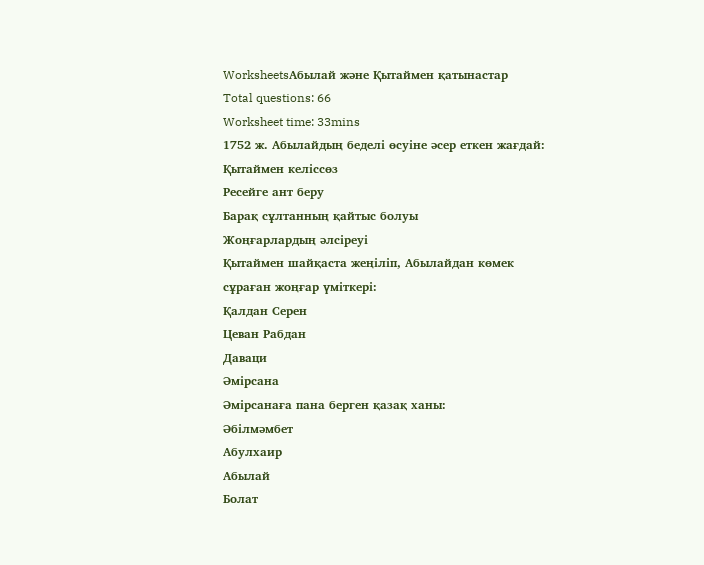WorksheetsАбылай және Қытаймен қатынастар
Total questions: 66
Worksheet time: 33mins
1752 ж. Абылайдың беделі өсуіне әсер еткен жағдай:
Қытаймен келіссөз
Ресейге ант беру
Барақ сұлтанның қайтыс болуы
Жоңғарлардың әлсіреуі
Қытаймен шайқаста жеңіліп, Абылайдан көмек сұраған жоңғар үміткері:
Қалдан Серен
Цеван Рабдан
Даваци
Әмірсана
Әмірсанаға пана берген қазақ ханы:
Әбілмәмбет
Абулхаир
Абылай
Болат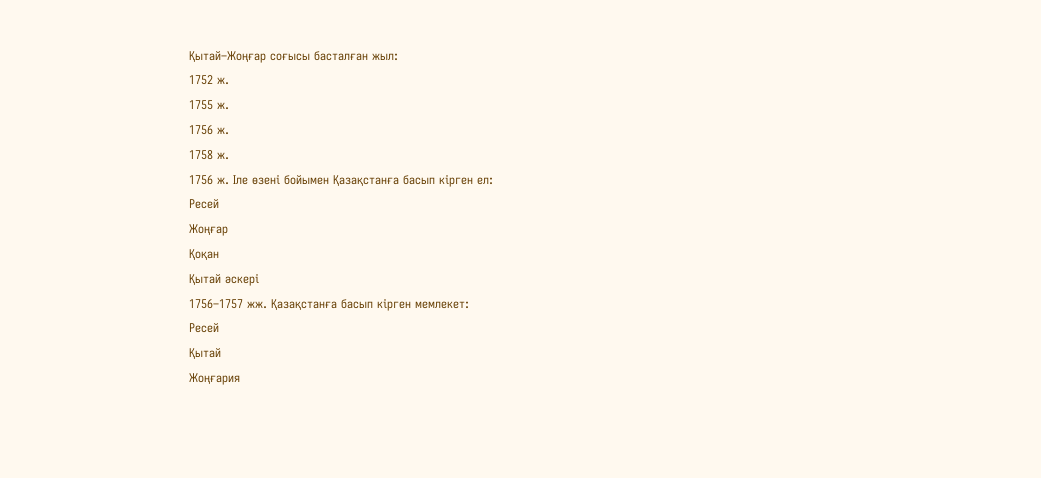Қытай–Жоңғар соғысы басталған жыл:
1752 ж.
1755 ж.
1756 ж.
1758 ж.
1756 ж. Іле өзені бойымен Қазақстанға басып кірген ел:
Ресей
Жоңғар
Қоқан
Қытай әскері
1756–1757 жж. Қазақстанға басып кірген мемлекет:
Ресей
Қытай
Жоңғария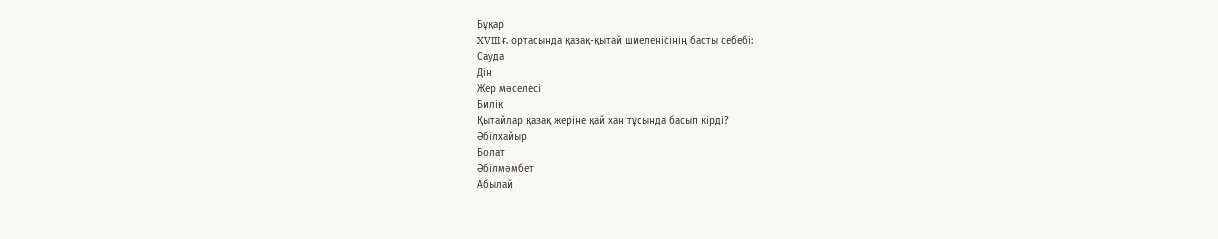Бұқар
XVIII ғ. ортасында қазақ-қытай шиеленісінің басты себебі:
Сауда
Дін
Жер мәселесі
Билік
Қытайлар қазақ жеріне қай хан тұсында басып кірді?
Әбілхайыр
Болат
Әбілмәмбет
Абылай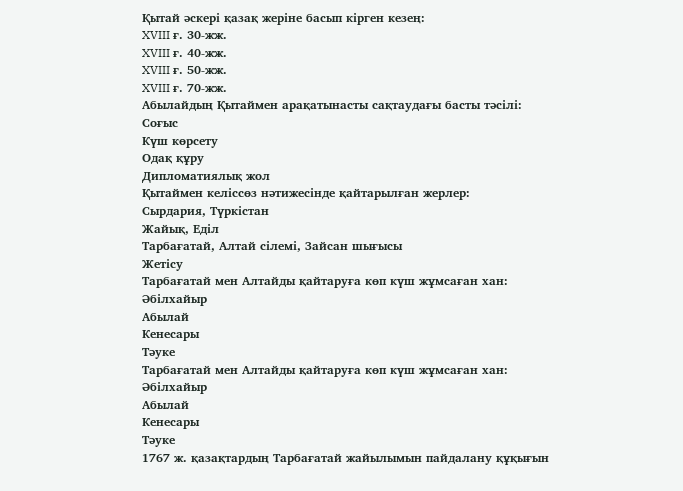Қытай әскері қазақ жеріне басып кірген кезең:
XVIII ғ. 30-жж.
XVIII ғ. 40-жж.
XVIII ғ. 50-жж.
XVIII ғ. 70-жж.
Абылайдың Қытаймен арақатынасты сақтаудағы басты тәсілі:
Соғыс
Күш көрсету
Одақ құру
Дипломатиялық жол
Қытаймен келіссөз нәтижесінде қайтарылған жерлер:
Сырдария, Түркістан
Жайық, Еділ
Тарбағатай, Алтай сілемі, Зайсан шығысы
Жетісу
Тарбағатай мен Алтайды қайтаруға көп күш жұмсаған хан:
Әбілхайыр
Абылай
Кенесары
Тәуке
Тарбағатай мен Алтайды қайтаруға көп күш жұмсаған хан:
Әбілхайыр
Абылай
Кенесары
Тәуке
1767 ж. қазақтардың Тарбағатай жайылымын пайдалану құқығын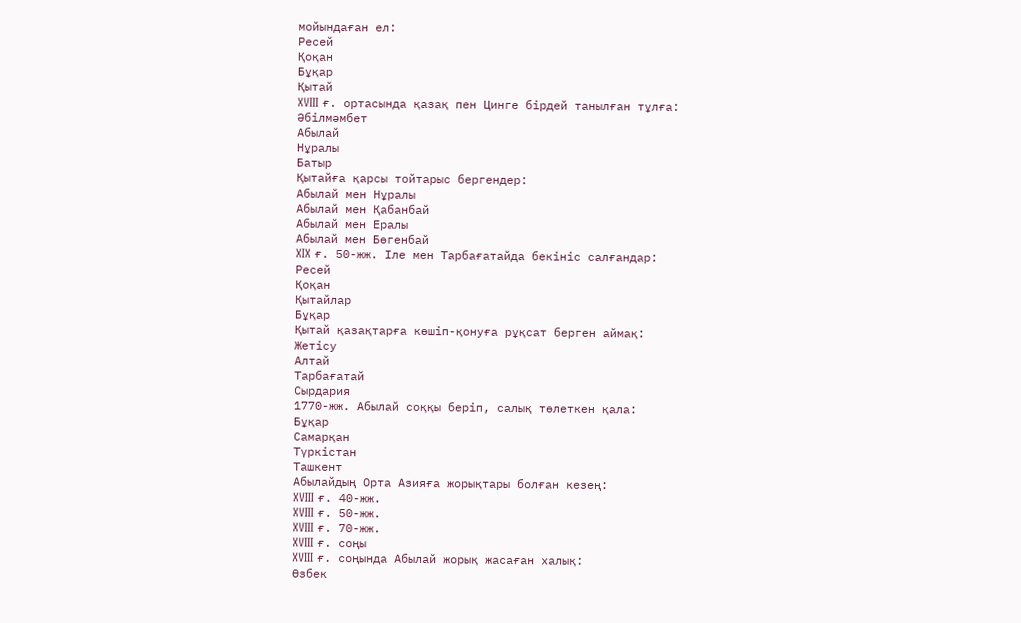мойындаған ел:
Ресей
Қоқан
Бұқар
Қытай
XVIII ғ. ортасында қазақ пен Цинге бірдей танылған тұлға:
Әбілмәмбет
Абылай
Нұралы
Батыр
Қытайға қарсы тойтарыс бергендер:
Абылай мен Нұралы
Абылай мен Қабанбай
Абылай мен Ералы
Абылай мен Бөгенбай
XIX ғ. 50-жж. Іле мен Тарбағатайда бекініс салғандар:
Ресей
Қоқан
Қытайлар
Бұқар
Қытай қазақтарға көшіп-қонуға рұқсат берген аймақ:
Жетісу
Алтай
Тарбағатай
Сырдария
1770-жж. Абылай соққы беріп, салық төлеткен қала:
Бұқар
Самарқан
Түркістан
Ташкент
Абылайдың Орта Азияға жорықтары болған кезең:
XVIII ғ. 40-жж.
XVIII ғ. 50-жж.
XVIII ғ. 70-жж.
XVIII ғ. соңы
XVIII ғ. соңында Абылай жорық жасаған халық:
Өзбек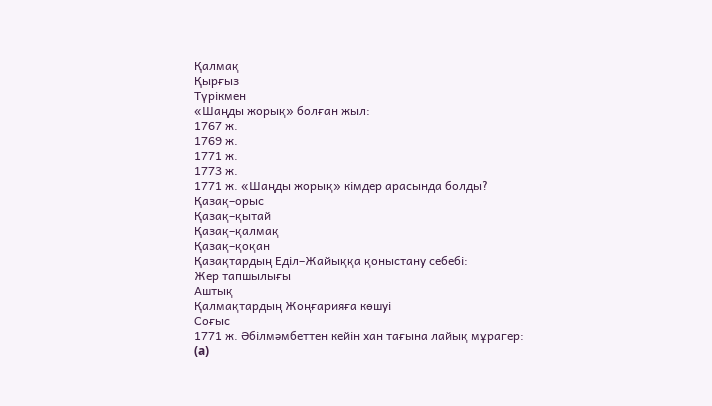Қалмақ
Қырғыз
Түрікмен
«Шаңды жорық» болған жыл:
1767 ж.
1769 ж.
1771 ж.
1773 ж.
1771 ж. «Шаңды жорық» кімдер арасында болды?
Қазақ–орыс
Қазақ–қытай
Қазақ–қалмақ
Қазақ–қоқан
Қазақтардың Еділ–Жайыққа қоныстану себебі:
Жер тапшылығы
Аштық
Қалмақтардың Жоңғарияға көшуі
Соғыс
1771 ж. Әбілмәмбеттен кейін хан тағына лайық мұрагер:
(a)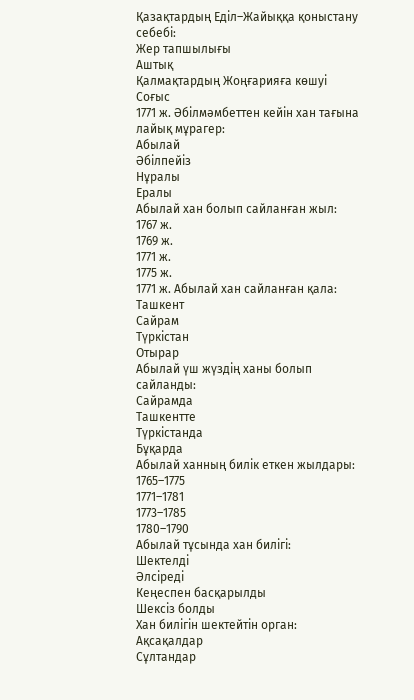Қазақтардың Еділ–Жайыққа қоныстану себебі:
Жер тапшылығы
Аштық
Қалмақтардың Жоңғарияға көшуі
Соғыс
1771 ж. Әбілмәмбеттен кейін хан тағына лайық мұрагер:
Абылай
Әбілпейіз
Нұралы
Ералы
Абылай хан болып сайланған жыл:
1767 ж.
1769 ж.
1771 ж.
1775 ж.
1771 ж. Абылай хан сайланған қала:
Ташкент
Сайрам
Түркістан
Отырар
Абылай үш жүздің ханы болып сайланды:
Сайрамда
Ташкентте
Түркістанда
Бұқарда
Абылай ханның билік еткен жылдары:
1765–1775
1771–1781
1773–1785
1780–1790
Абылай тұсында хан билігі:
Шектелді
Әлсіреді
Кеңеспен басқарылды
Шексіз болды
Хан билігін шектейтін орган:
Ақсақалдар
Сұлтандар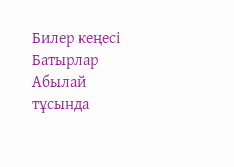Билер кеңесі
Батырлар
Абылай тұсында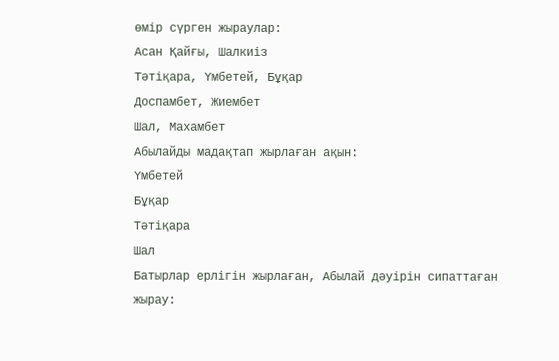өмір сүрген жыраулар:
Асан Қайғы, Шалкиіз
Тәтіқара, Үмбетей, Бұқар
Доспамбет, Жиембет
Шал, Махамбет
Абылайды мадақтап жырлаған ақын:
Үмбетей
Бұқар
Тәтіқара
Шал
Батырлар ерлігін жырлаған, Абылай дәуірін сипаттаған жырау: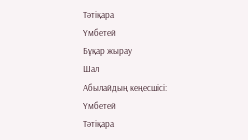Тәтіқара
Үмбетей
Бұқар жырау
Шал
Абылайдың кеңесшісі:
Үмбетей
Тәтіқара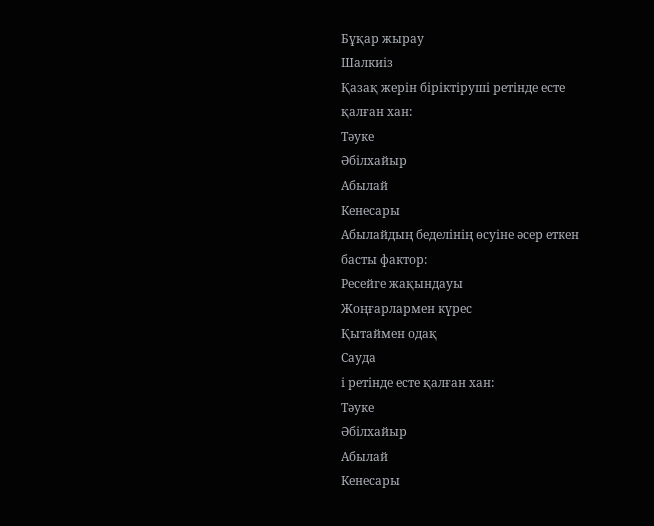Бұқар жырау
Шалкиіз
Қазақ жерін біріктіруші ретінде есте қалған хан:
Тәуке
Әбілхайыр
Абылай
Кенесары
Абылайдың беделінің өсуіне әсер еткен басты фактор:
Ресейге жақындауы
Жоңғарлармен күрес
Қытаймен одақ
Сауда
і ретінде есте қалған хан:
Тәуке
Әбілхайыр
Абылай
Кенесары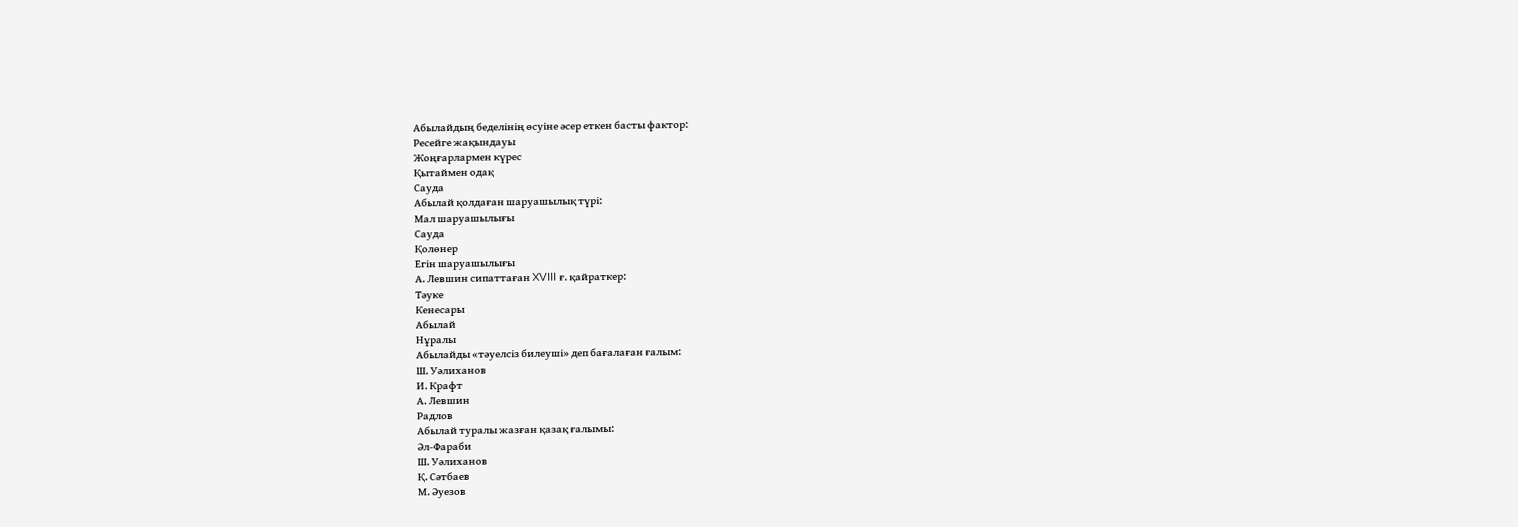Абылайдың беделінің өсуіне әсер еткен басты фактор:
Ресейге жақындауы
Жоңғарлармен күрес
Қытаймен одақ
Сауда
Абылай қолдаған шаруашылық түрі:
Мал шаруашылығы
Сауда
Қолөнер
Егін шаруашылығы
А. Левшин сипаттаған XVIII ғ. қайраткер:
Тәуке
Кенесары
Абылай
Нұралы
Абылайды «тәуелсіз билеуші» деп бағалаған ғалым:
Ш. Уәлиханов
И. Крафт
А. Левшин
Радлов
Абылай туралы жазған қазақ ғалымы:
Әл-Фараби
Ш. Уәлиханов
Қ. Сәтбаев
М. Әуезов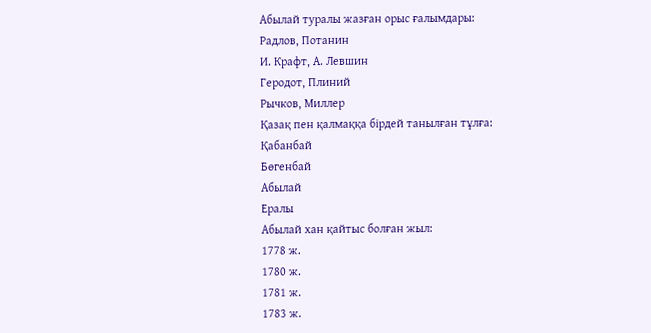Абылай туралы жазған орыс ғалымдары:
Радлов, Потанин
И. Крафт, А. Левшин
Геродот, Плиний
Рычков, Миллер
Қазақ пен қалмаққа бірдей танылған тұлға:
Қабанбай
Бөгенбай
Абылай
Ералы
Абылай хан қайтыс болған жыл:
1778 ж.
1780 ж.
1781 ж.
1783 ж.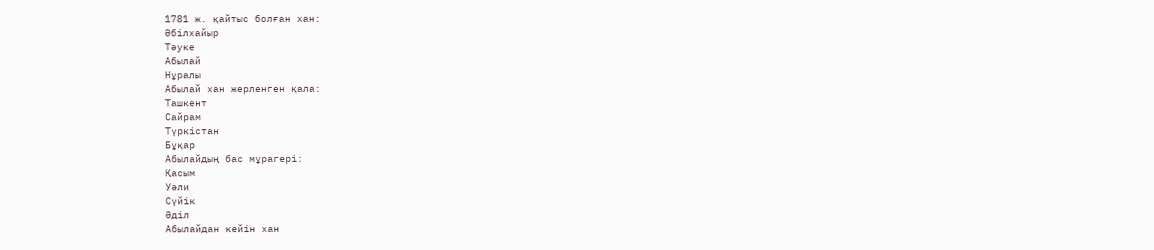1781 ж. қайтыс болған хан:
Әбілхайыр
Тәуке
Абылай
Нұралы
Абылай хан жерленген қала:
Ташкент
Сайрам
Түркістан
Бұқар
Абылайдың бас мұрагері:
Қасым
Уәли
Сүйік
Әділ
Абылайдан кейін хан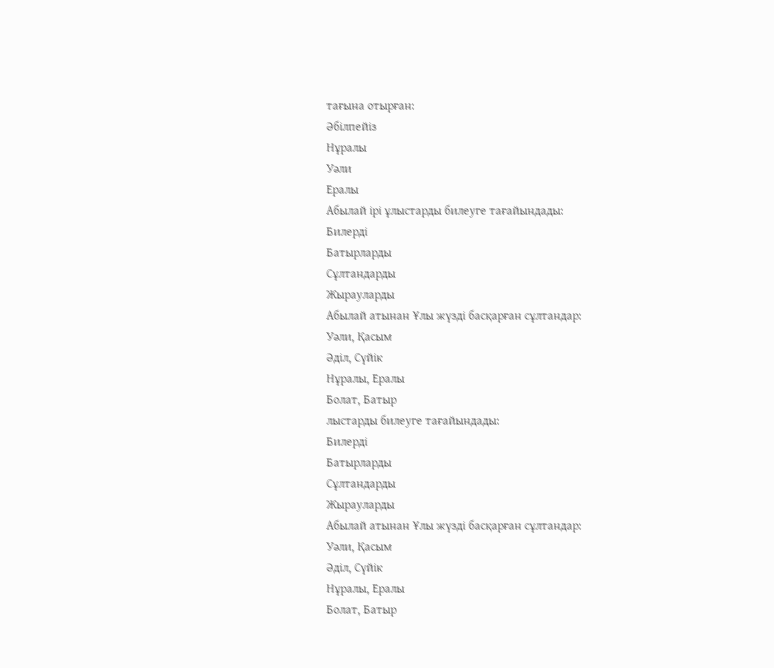тағына отырған:
Әбілпейіз
Нұралы
Уәли
Ералы
Абылай ірі ұлыстарды билеуге тағайындады:
Билерді
Батырларды
Сұлтандарды
Жырауларды
Абылай атынан Ұлы жүзді басқарған сұлтандар:
Уәли, Қасым
Әділ, Сүйік
Нұралы, Ералы
Болат, Батыр
лыстарды билеуге тағайындады:
Билерді
Батырларды
Сұлтандарды
Жырауларды
Абылай атынан Ұлы жүзді басқарған сұлтандар:
Уәли, Қасым
Әділ, Сүйік
Нұралы, Ералы
Болат, Батыр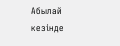Абылай кезінде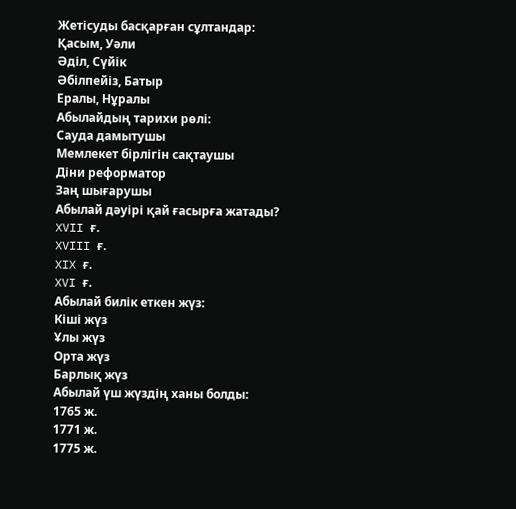Жетісуды басқарған сұлтандар:
Қасым, Уәли
Әділ, Сүйік
Әбілпейіз, Батыр
Ералы, Нұралы
Абылайдың тарихи рөлі:
Сауда дамытушы
Мемлекет бірлігін сақтаушы
Діни реформатор
Заң шығарушы
Абылай дәуірі қай ғасырға жатады?
XVII ғ.
XVIII ғ.
XIX ғ.
XVI ғ.
Абылай билік еткен жүз:
Кіші жүз
Ұлы жүз
Орта жүз
Барлық жүз
Абылай үш жүздің ханы болды:
1765 ж.
1771 ж.
1775 ж.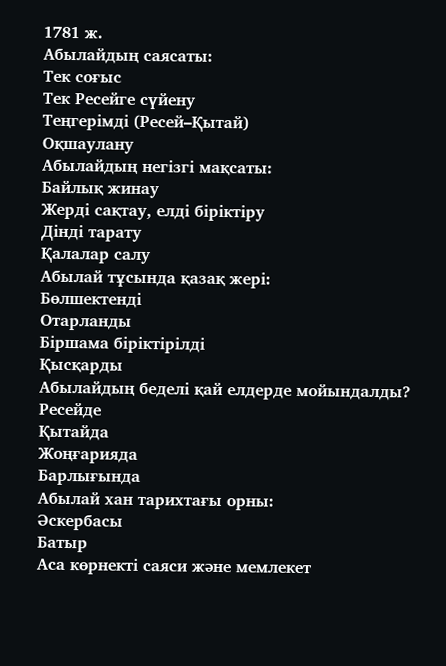1781 ж.
Абылайдың саясаты:
Тек соғыс
Тек Ресейге сүйену
Теңгерімді (Ресей–Қытай)
Оқшаулану
Абылайдың негізгі мақсаты:
Байлық жинау
Жерді сақтау, елді біріктіру
Дінді тарату
Қалалар салу
Абылай тұсында қазақ жері:
Бөлшектенді
Отарланды
Біршама біріктірілді
Қысқарды
Абылайдың беделі қай елдерде мойындалды?
Ресейде
Қытайда
Жоңғарияда
Барлығында
Абылай хан тарихтағы орны:
Әскербасы
Батыр
Аса көрнекті саяси және мемлекет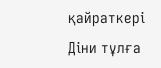қайраткері
Діни тұлға